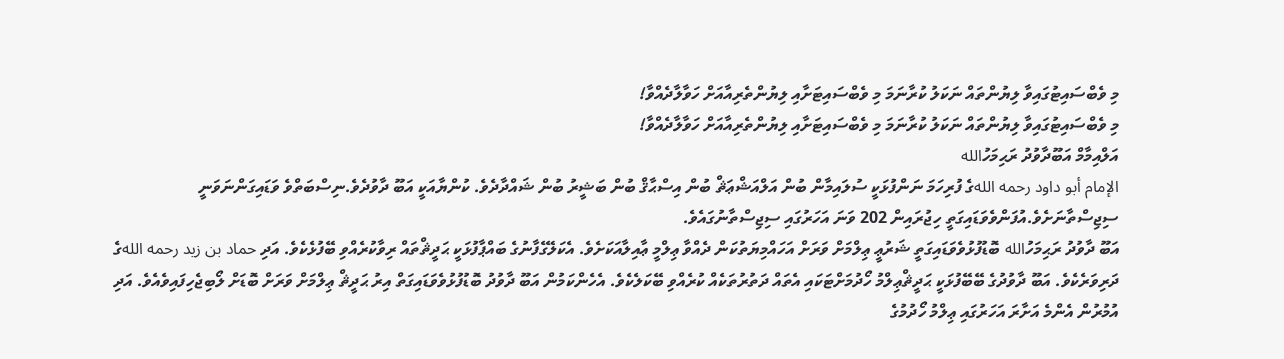މި ވެބްސައިޓުގައިވާ ލިޔުންތައް ނަކަލު ކުރާނަމަ މި ވެބްސައިޓަށާއި ލިޔުންތެރިއާއަށް ހަވާލާދެއްވާ!
މި ވެބްސައިޓުގައިވާ ލިޔުންތައް ނަކަލު ކުރާނަމަ މި ވެބްސައިޓަށާއި ލިޔުންތެރިއާއަށް ހަވާލާދެއްވާ!
އަލްއިމާމް އަބޫދާވުދު ރަޙިމަހުالله
الإمام أبو داود رحمه اللهގެ ފުރިހަމަ ނަންފުޅަކީ ސުލައިމާން ބުން އަލްއަޝްޢަޘް ބުން އިސްޙާޤް ބުން ބަޝީރު ބުން ޝައްދާދެވެ. ކުންޔާއަކީ އަބޫ ދާވުދެވެ.ނިސްބަތްވެ ވަޑައިގަންނަވަނީ ސިޖިސްތާނަށެވެ.އުފަންވެވަޑައިގަތީ ހިޖުރައިން 202 ވަނަ އަހަރުގައި ސިޖިސްތާނުގައެވެ.
އަބޫ ދާވުދު ރަޙިމަހުالله ބޮޑުފުޅުވެވަޑައިގަތީ ޝަރުޢީ ޢިލްމަށް ވަރަށް އަހައްމިޔަތުކަން ދެއްވާ ޢިލްމީ ޢާއިލާއަކަށެވެ. އެކަލޭގެފާނުގެ ބައްޕާފުޅަކީ ޙަދީޘްތައް ރިވާކުރެއްވި ބޭފުޅެކެވެ. އަދި حماد بن زيد رحمه اللهގެ ދަރިވަރެކެވެ. އަބޫ ދާވުދުގެ ބޭބޭފުޅަކީ ޙަދީޘްޢިލްމު ހޯދުމަށްޓަކައި އެތައް ދަތުރުތަކެއް ކުރެއްވި ބޭކަލެކެވެ. އެހެންކަމުން އަބޫ ދާވުދު ބޮޑުފުޅުވެވަޑައިގަތް އިރު ޙަދީޘް ޢިލްމަށް ވަރަށް ބޮޑަށް ލޯބިޖެހިފައިވެއެވެ. އަދި އުމުރުން އެންމެ އަށާރަ އަހަރުގައި ޢިލްމު ހޯދުމުގެ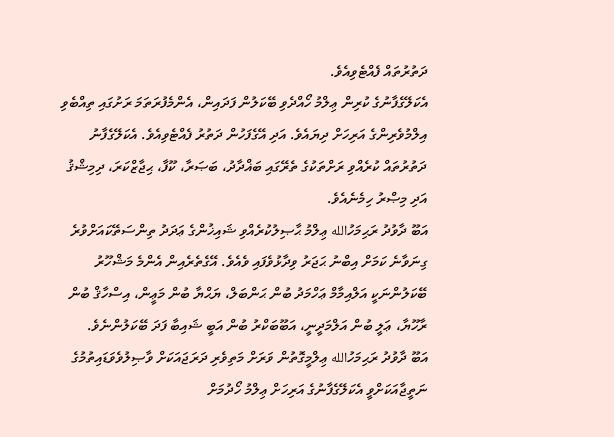ދަތުރުތައް ފެއްޓެވިއެވެ.
އެކަލޭގެފާނުގެ ކުރިން ޢިލްމު ހޯއްދެވި ބޭކަލުން ފަދައިން، އެންމެފުރަތަމަ ރަށުގައި ތިއްބެވި އިލްމުވެރިންގެ އަރިހަށް ދިޔައެވެ. އަދި އޭގެފަހުން ދަތުރު ފެއްޓެވިއެވެ. އެކަލޭގެފާނު ދަތުރުތައް ކުރެއްވި ރަށްތަކުގެ ތެރޭގައި ބަޣްދާދު، ބަޞަރާ، ކޫފާ، ޙިޖާޒްކަރަ، ދިމިޝްޤު އަދި މިޞްރު ހިމެނެއެވެ.
އަބޫ ދާވުދު ރަޙިމަހުالله ޢިލްމު ޙާޞިލުކުރެއްވި ޝައިޚުންގެ ޢަދަދު ތިންސަތޭކައަށްވުރެ ގިނަވާނެ ކަމަށް އިބްނު ޙަޖަރު ވިދާޅުވެފައި ވެއެވެ. އޭގެތެރެއިން އެންމެ މަޝްހޫރު ބޭކަލުންނަކީ އަލްއިމާމް ޢަހްމަދު ބުން ޙަންބަލް، ޔަޙްޔާ ބުން މަޢީން، އިސްހާޤް ބުން ރާހޫޔާ، ޢަލީ ބުން އަލްމަދީނީ، އަބޫބަކްރު ބުން އަބީ ޝައިބާ ފަދަ ބޭކަލުންނެވެ.
އަބޫ ދާވުދު ރަޙިމަހުالله ޢިލްމީގޮތުން ވަރަށް މަތިވެރި ދަރަޖައަކަށް ވާޞިލުވެވަޑައިތުމުގެ ނަތީޖާއަކަށްވީ އެކަލޭގެފާނުގެ އަރިހަށް ޢިލްމު ހޯދުމަށް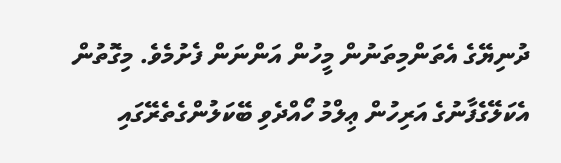ދުނިޔޭގެ އެތަންމިތަނުން މީހުން އަންނަން ފެށުމެވެ. މިގޮތުން އެކަލޭގެފާނުގެ އަރިހުން ޢިލްމު ހޯއްދެވި ބޭކަލުންގެތެރޭގައި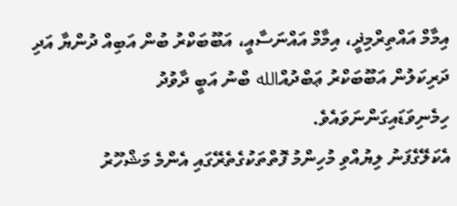އިމާމް އައްތިރްމިޛީ، އިމާމް އައްނަސާއީ، އަބޫބަކްރު ބުން އަބިއް ދުންޔާ އަދި ދަރިކަލުން އަބޫބަކްރު ޢަބްދުއްالله ބްނު އަބީ ދާވުދު ހިމެނިވަޑައިގަންނަވައެވެ.
އެކަލޭގެފަނު ލިޔުއްވި މުހިންމު ފޮތްތަކުގެތެރޭގައި އެންމެ މަޝްހޫރު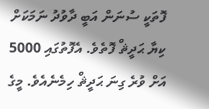ފޮތަކީ ސުނަން އަބީ ދާވުދު ނަމަކަށް ކިޔާ ޙަދީޘް ފޮތެވެ. އެފޮތުގައި 5000 އަށް ވުރެ ގިނަ ޙަދީޘް ހިމެނެއެވެ. މީގެ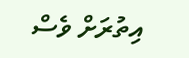އިތުރަށް ވެސް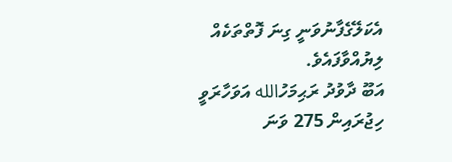އެކަލޭގެފާނުވަނީ ގިނަ ފޮތްތަކެއް ލިޔުއްވާފައެވެ.
އަބޫ ދާވުދު ރަޙިމަހުالله އަވަހާރަވީ ހިޖުރައިން 275 ވަނަ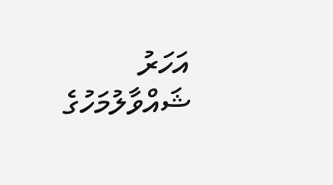އަހަރު ޝައްވާލުމަހުގެ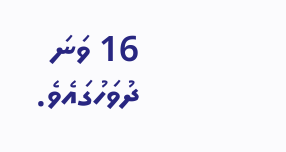16 ވަނަ ދުވަހުގައެވެ.